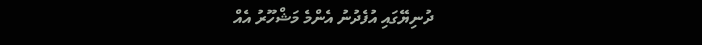ދުނިޔޭގައި އުފެދުނު އެންމެ މަޝްހޫރު އެއް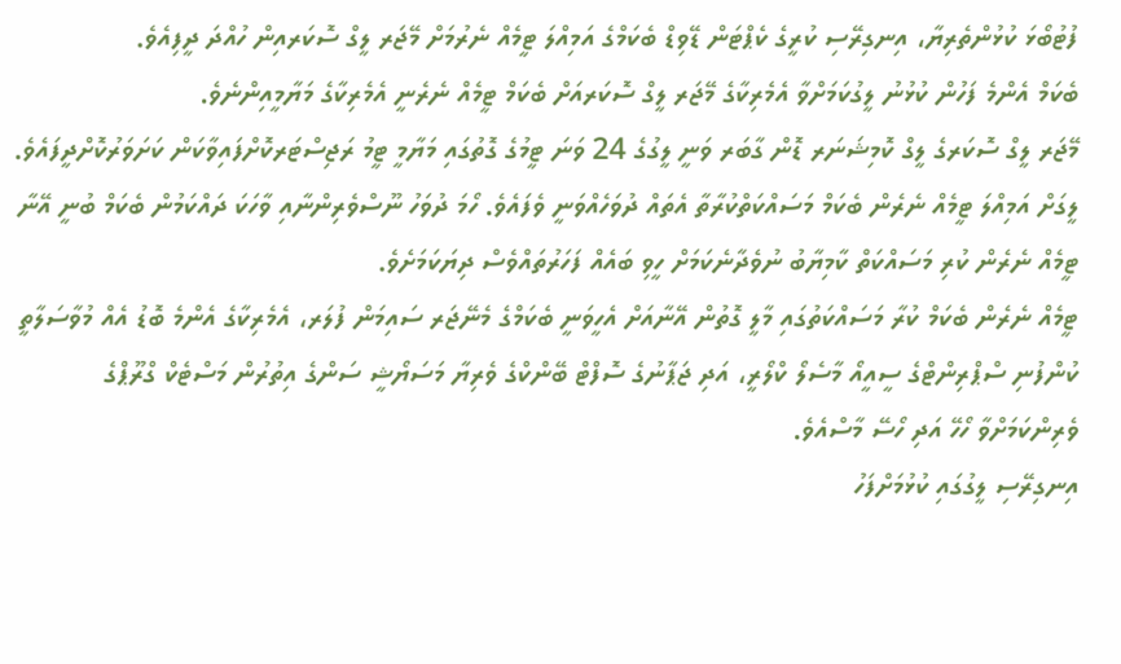ފުޓުބޯޅަ ކުޅުންތެރިޔާ، އިނގިރޭސި ކުރީގެ ކެޕްޓަން ޑޭވިޑް ބެކަމްގެ އަމިއްލަ ޓީމެއް ނެރުމަށް މޭޖަރ ލީގް ސޮކަރއިން ހުއްދަ ދީފިއެވެ.
ބެކަމް އެންމެ ފަހުން ކުޅުނު ލީގުކަމަށްވާ އެމެރިކާގެ މޭޖަރ ލީގް ސޮކަރއަށް ބެކަމް ޓީމެއް ނެރެނީ އެމެރިކާގެ މަޔާމީއިންނެވެ.
މޭޖަރ ލީގް ސޮކަރގެ ލީގް ކޮމިޝަނަރ ޑޮން ގާބަރ ވަނީ ލީގުގެ 24 ވަނަ ޓީމުގެ ގޮތުގައި މަޔާމީ ޓީމު ރަޖިސްޓަރކޮށްފައިވާކަން ކަށަވަރުކޮށްދީފައެވެ.
ލީގަށް އަމިއްލަ ޓީމެއް ނެރެން ބެކަމް މަސައްކަތްކުރާތާ އެތައް ދުވަހެއްވަނީ ވެފައެވެ. ހޯމަ ދުވަހު ނޫސްވެރިންނާއި ވާހަކަ ދައްކަމުން ބެކަމް ބުނީ އޭނާ ޓީމެއް ނެރެން ކުރި މަސައްކަތް ކާމިޔާބު ނުވެދާނެކަމަށް ހީވި ބައެއް ފަހަރުތައްވެސް ދިޔަކަމަށެވެ.
ޓީމެއް ނެރެން ބެކަމް ކުރާ މަސައްކަތުގައި މާލީ ގޮތުން އޭނާއަށް އެހީވަނީ ބެކަމްގެ މެނޭޖަރ ސައިމަން ފުލަރ، އެމެރިކާގެ އެންމެ ބޮޑު އެއް މުވާސަލާތީ ކުންފުނި ސްޕްރިންޓްގެ ސީއީއޯ މާސެލޯ ކްލޯރީ، އަދި ޖަޕާނުގެ ސޮފްޓް ބޭންކްގެ ވެރިޔާ މަސަޔޯޝީ ސަންގެ އިތުރުން މަސްޓެކް ގްރޫޕްގެ ވެރިންކަމަށްވާ ހޯހޭ އަދި ހޯސޭ މާސްއެވެ.
އިނގިރޭސި ލީގުގައި ކުޅުމަށްފަހު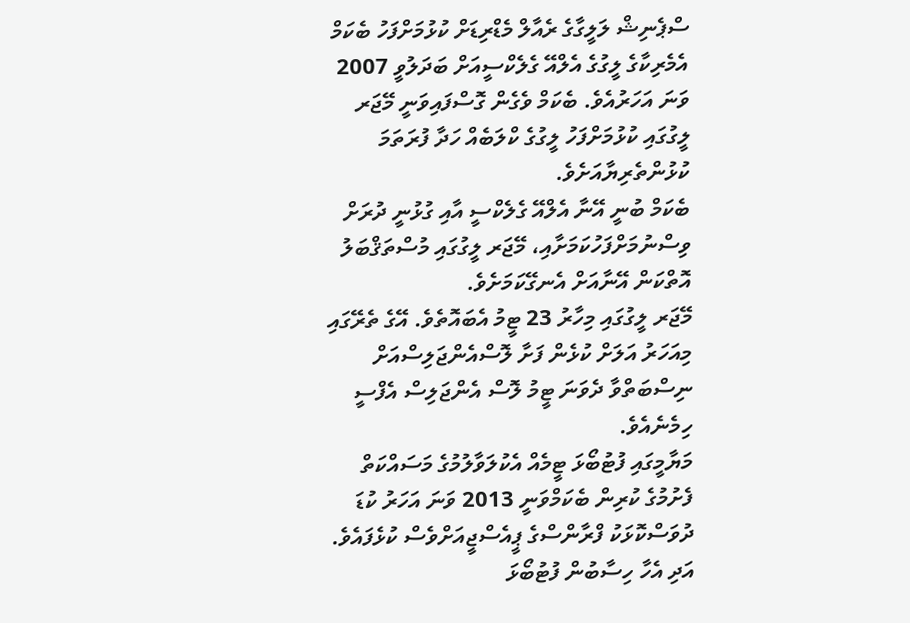ސްޕެނިޝް ލަލީގާގެ ރެއާލް މެޑްރިޑަށް ކުޅުމަށްފަހު ބެކަމް އެމެރިކާގެ ލީގުގެ އެލްއޭ ގެލެކްސީއަށް ބަދަލުވީ 2007 ވަނަ އަހަރުއެވެ. ބެކަމް ވެގެން ގޮސްފައިވަނީ މޭޖަރ ލީގުގައި ކުޅުމަށްފަހު ލީގުގެ ކްލަބެއް ހަދާ ފުރަތަމަ ކުޅުންތެރިޔާއަށެވެ.
ބެކަމް ބުނީ އޭނާ އެލްއޭ ގެލެކްސީ އާއި ގުޅުނީ ދުރަށް ވިސްނުމަށްފަހުކަމަށާއި، މޭޖަރ ލީގުގައި މުސްތަޤްބަލު އޮތްކަން އޭނާއަށް އެނގޭކަމަށެވެ.
މޭޖަރ ލީގުގައި މިހާރު 23 ޓީމު އެބައޮތެވެ. އޭގެ ތެރޭގައި މިއަހަރު އަލަށް ކުޅެން ފަށާ ލޮސްއެންޖަލިސްއަށް ނިސްބަތްވާ ދެވަނަ ޓީމު ލޮސް އެންޖަލިސް އެފްސީ ހިމެނެއެވެ.
މަޔާމީގައި ފުޓުބޯޅަ ޓީމެއް އެކުލަވާލުމުގެ މަސައްކަތް ފެށުމުގެ ކުރިން ބެކަމްވަނީ 2013 ވަނަ އަހަރު ކުޑަ ދުވަސްކޮޅަކު ފްރާންސްގެ ޕީއެސްޖީއަށްވެސް ކުޅެފައެވެ. އަދި އެހާ ހިސާބުން ފުޓުބޯޅަ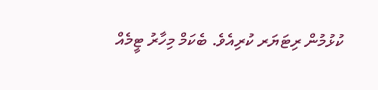ކުޅުމުން ރިޓަޔަރ ކުރިއެވެ. ބެކަމް މިހާރު ޓީމެއް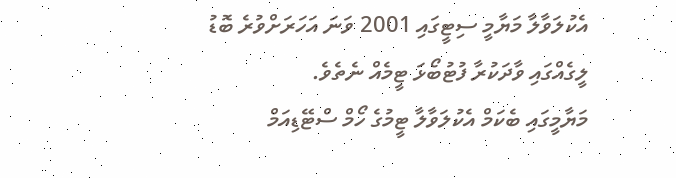އެކުލަވާލާ މަޔާމީ ސިޓީގައި 2001 ވަނަ އަހަރަށްވުރެ ބޮޑު ލީގެއްގައި ވާދަކުރާ ފުޓުބޯޅަ ޓީމެއް ނެތެވެ.
މަޔާމީގައި ބެކަމް އެކުލަވާލާ ޓީމުގެ ހޯމް ސްޓޭޑިއަމް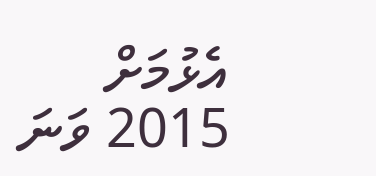އެޅުމަށް 2015 ވަނަ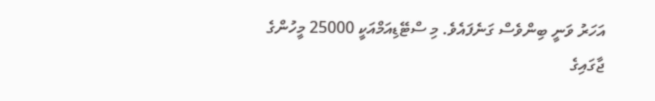އަހަރު ވަނީ ބިންވެސް ގަނެފައެވެ. މި ސްޓޭޑިއަމްއަކީ 25000 މީހުންގެ ޖާގައިގެ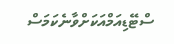ސްޓޭޑިއަމްއަކަށްވާނެކަމަސް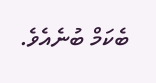ބެކަމް ބުނެއެވެ.